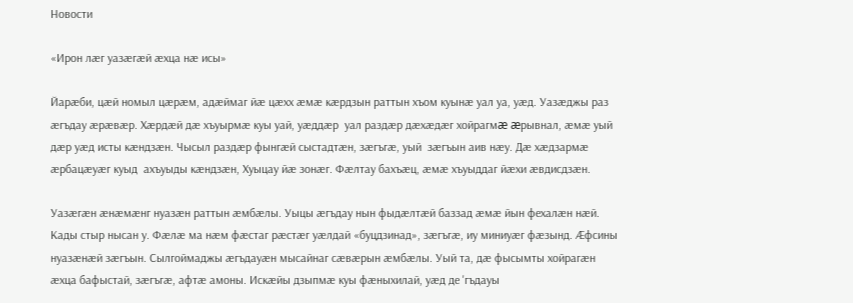Новости

«Ирон лæг уазæгæй æхца нæ исы»

Йарæби, цæй номыл цæрæм, адæймаг йæ цæхх æмæ кæрдзын раттын хъом куынæ уал уа, уæд. Уазæджы раз æгъдау æрæвæр. Хæрдæй дæ хъуырмæ куы уай, уæддæр  уал раздæр дæхæдæг хойрагмæ æрывнал, æмæ уый дæр уæд исты кæндзæн. Чысыл раздæр фынгæй сыстадтæн, зæгъгæ, уый  зæгъын аив нæу. Дæ хæдзармæ æрбацæуæг куыд  ахъуыды кæндзæн, Хуыцау йæ зонæг. Фæлтау бахъæц, æмæ хъуыддаг йæхи æвдисдзæн.

Уазæгæн æнæмæнг нуазæн раттын æмбæлы. Уыцы æгъдау нын фыдæлтæй баззад æмæ йын фехалæн нæй. Кады стыр нысан у. Фæлæ ма нæм фæстаг рæстæг уæлдай «буцдзинад», зæгъгæ, иу миниуæг фæзынд. Æфсины нуазæнæй зæгъын. Сылгоймаджы æгъдауæн мысайнаг сæвæрын æмбæлы. Уый та, дæ фысымты хойрагæн æхца бафыстай, зæгъгæ, афтæ амоны. Искæйы дзыпмæ куы фæныхилай, уæд де 'гъдауы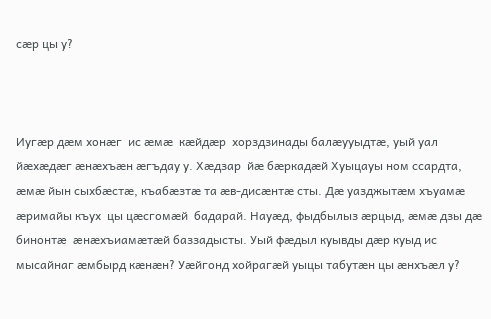сæр цы у?



Иугæр дæм хонæг  ис æмæ  кæйдæр  хорздзинады балæууыдтæ, уый уал  йæхæдæг æнæхъæн æгъдау у. Хæдзар  йæ бæркадæй Хуыцауы ном ссардта, æмæ йын сыхбæстæ, къабæзтæ та æв-дисæнтæ сты. Дæ уазджытæм хъуамæ æримайы къух  цы цæсгомæй  бадарай. Науæд, фыдбылыз æрцыд, æмæ дзы дæ бинонтæ  æнæхъиамæтæй баззадысты. Уый фæдыл куывды дæр куыд ис мысайнаг æмбырд кæнæн? Уæйгонд хойрагæй уыцы табутæн цы æнхъæл у?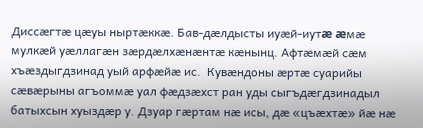Диссæгтæ цæуы ныртæккæ. Бав-дæлдысты иуæй-иутæ æмæ мулкæй уæллагæн зæрдæлхæнæнтæ кæнынц. Афтæмæй сæм хъæздыгдзинад уый арфæйæ ис.  Кувæндоны æртæ суарийы сæвæрыны агъоммæ уал фæдзæхст ран уды сыгъдæгдзинадыл батыхсын хуыздæр у. Дзуар гæртам нæ исы, дæ «цъæхтæ» йæ нæ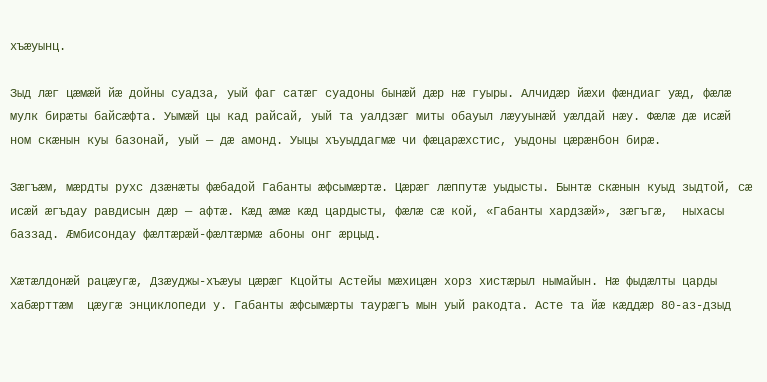хъæуынц.

Зыд лæг цæмæй йæ дойны суадза, уый фаг сатæг суадоны бынæй дæр нæ гуыры. Алчидæр йæхи фæндиаг уæд, фæлæ мулк бирæты байсæфта. Уымæй цы кад райсай, уый та уалдзæг миты обауыл лæууынæй уæлдай нæу. Фæлæ дæ исæй ном скæнын куы базонай, уый — дæ амонд. Уыцы хъуыддагмæ чи фæцарæхстис, уыдоны цæрæнбон бирæ.

Зæгъæм, мæрдты рухс дзæнæты фæбадой Габанты æфсымæртæ. Цæрæг лæппутæ уыдысты. Бынтæ скæнын куыд зыдтой, сæ исæй æгъдау равдисын дæр — афтæ. Кæд æмæ кæд цардысты, фæлæ сæ кой, «Габанты хардзæй», зæгъгæ,  ныхасы  баззад. Æмбисондау фæлтæрæй-фæлтæрмæ абоны онг æрцыд.

Хæтæлдонæй рацæугæ, Дзæуджы-хъæуы цæрæг Кцойты Астейы мæхицæн хорз хистæрыл нымайын. Нæ фыдæлты царды хабæрттæм  цæугæ энциклопеди у. Габанты æфсымæрты таурæгъ мын уый ракодта. Асте та йæ кæддæр 80-аз-дзыд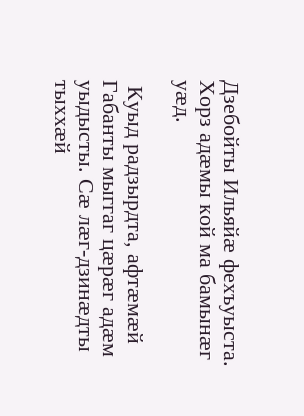Дзебойты Ильяйæ фехъуыста. Хорз адæмы кой ма бамынæг уæд.

 Куыд радзырдта, афтæмæй Габанты мыггаг цæрæг адæм уыдысты. Сæ лæг-дзинæдты тыххæй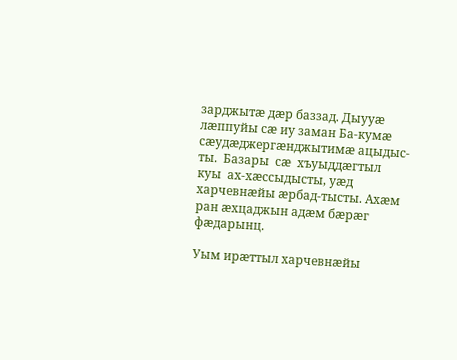зарджытæ дæр баззад. Дыууæ лæппуйы сæ иу заман Ба-кумæ сæудæджергæнджытимæ ацыдыс-ты.  Базары  сæ  хъуыддæгтыл  куы  ах-хæссыдысты, уæд харчевнæйы æрбад-тысты. Ахæм ран æхцаджын адæм бæрæг фæдарынц.

Уым ирæттыл харчевнæйы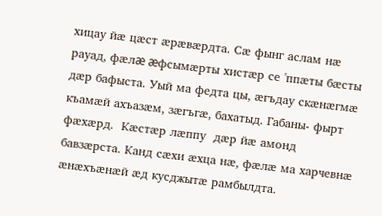хицау йæ цæст æрæвæрдта. Сæ фынг аслам нæ рауад, фæлæ æфсымæрты хистæр се 'ппæты бæсты дæр бафыста. Уый ма федта цы, æгъдау скæнæгмæ къамæй ахъазæм, зæгъгæ, бахатыд. Габаны- фырт фæхæрд.  Кæстæр лæппу  дæр йæ амонд бавзæрста. Канд сæхи æхца нæ, фæлæ ма харчевнæ æнæхъæнæй æд кусджытæ рамбылдта.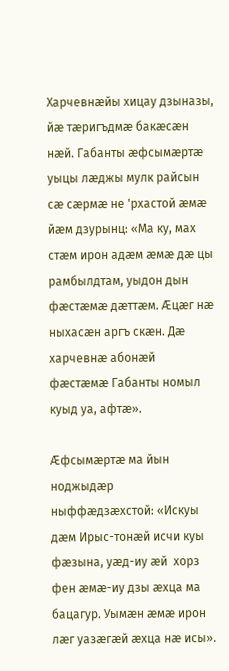Харчевнæйы хицау дзыназы, йæ тæригъдмæ бакæсæн нæй. Габанты æфсымæртæ  уыцы лæджы мулк райсын сæ сæрмæ не 'рхастой æмæ йæм дзурынц: «Ма ку, мах стæм ирон адæм æмæ дæ цы рамбылдтам, уыдон дын фæстæмæ дæттæм. Æцæг нæ ныхасæн аргъ скæн. Дæ харчевнæ абонæй фæстæмæ Габанты номыл куыд уа, афтæ».

Æфсымæртæ ма йын ноджыдæр ныффæдзæхстой: «Искуы дæм Ирыс-тонæй исчи куы фæзына, уæд-иу æй  хорз фен æмæ-иу дзы æхца ма бацагур. Уымæн æмæ ирон лæг уазæгæй æхца нæ исы».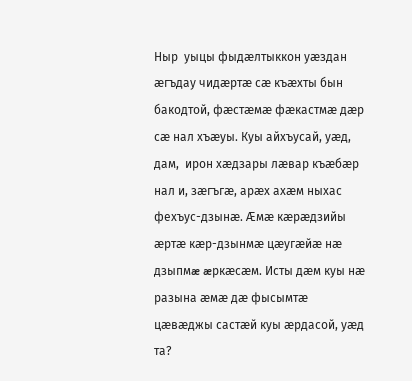Ныр  уыцы фыдæлтыккон уæздан æгъдау чидæртæ сæ къæхты бын бакодтой, фæстæмæ фæкастмæ дæр сæ нал хъæуы. Куы айхъусай, уæд, дам,  ирон хæдзары лæвар къæбæр нал и, зæгъгæ, арæх ахæм ныхас фехъус-дзынæ. Æмæ кæрæдзийы æртæ кæр-дзынмæ цæугæйæ нæ дзыпмæ æркæсæм. Исты дæм куы нæ разына æмæ дæ фысымтæ цæвæджы састæй куы æрдасой, уæд та?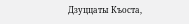Дзуццаты Къоста,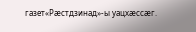газет«Рæстдзинад»-ы уацхæссæг.